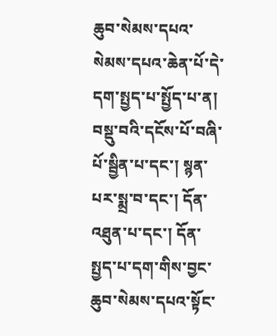ཆུབ་སེམས་དཔའ་སེམས་དཔའ་ཆེན་པོ་དེ་དག་སྤྱད་པ་སྤྱོད་པ་ན། བསྡུ་བའི་དངོས་པོ་བཞི་པོ་སྦྱིན་པ་དང་། སྙན་པར་སྨྲ་བ་དང་། དོན་འཐུན་པ་དང་། དོན་སྤྱད་པ་དག་གིས་བྱང་ཆུབ་སེམས་དཔའ་སྟོང་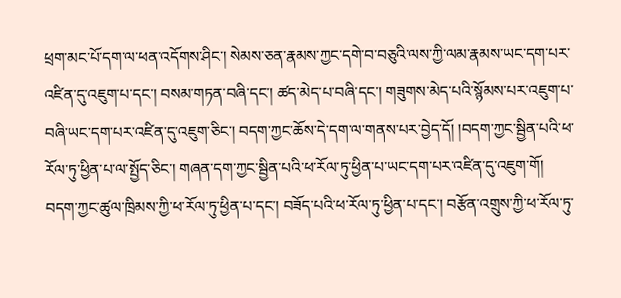ཕྲག་མང་པོ་དག་ལ་ཕན་འདོགས་ཤིང་། སེམས་ཅན་རྣམས་ཀྱང་དགེ་བ་བཅུའི་ལས་ཀྱི་ལམ་རྣམས་ཡང་དག་པར་འཛིན་དུ་འཇུག་པ་དང་། བསམ་གཏན་བཞི་དང་། ཚད་མེད་པ་བཞི་དང་། གཟུགས་མེད་པའི་སྙོམས་པར་འཇུག་པ་བཞི་ཡང་དག་པར་འཛིན་དུ་འཇུག་ཅིང་། བདག་ཀྱང་ཆོས་དེ་དག་ལ་གནས་པར་བྱེད་དོ། །བདག་ཀྱང་སྦྱིན་པའི་ཕ་རོལ་ཏུ་ཕྱིན་པ་ལ་སྤྱོད་ཅིང་། གཞན་དག་ཀྱང་སྦྱིན་པའི་ཕ་རོལ་ཏུ་ཕྱིན་པ་ཡང་དག་པར་འཛིན་དུ་འཇུག་གོ། བདག་ཀྱང་ཚུལ་ཁྲིམས་ཀྱི་ཕ་རོལ་ཏུ་ཕྱིན་པ་དང་། བཟོད་པའི་ཕ་རོལ་ཏུ་ཕྱིན་པ་དང་། བརྩོན་འགྲུས་ཀྱི་ཕ་རོལ་ཏུ་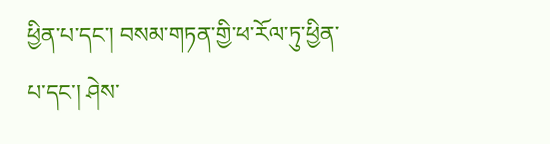ཕྱིན་པ་དང་། བསམ་གཏན་གྱི་ཕ་རོལ་ཏུ་ཕྱིན་པ་དང་། ཤེས་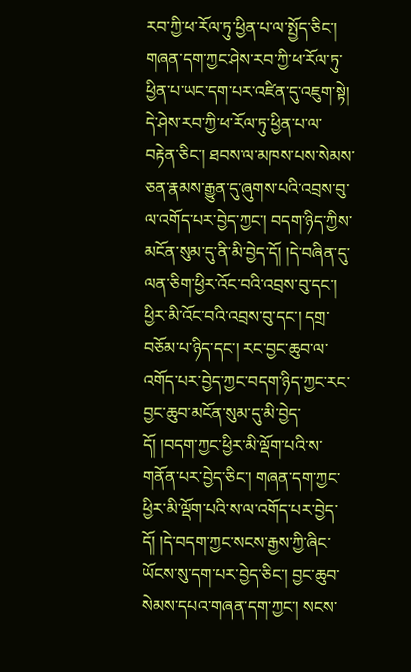རབ་ཀྱི་ཕ་རོལ་ཏུ་ཕྱིན་པ་ལ་སྤྱོད་ཅིང་། གཞན་དག་ཀྱང་ཤེས་རབ་ཀྱི་ཕ་རོལ་ཏུ་ཕྱིན་པ་ཡང་དག་པར་འཛིན་དུ་འཇུག་སྟེ། དེ་ཤེས་རབ་ཀྱི་ཕ་རོལ་ཏུ་ཕྱིན་པ་ལ་བརྟེན་ཅིང་། ཐབས་ལ་མཁས་པས་སེམས་ཅན་རྣམས་རྒྱུན་དུ་ཞུགས་པའི་འབྲས་བུ་ལ་འགོད་པར་བྱེད་ཀྱང་། བདག་ཉིད་ཀྱིས་མངོན་སུམ་དུ་ནི་མི་བྱེད་དོ། །དེ་བཞིན་དུ་ལན་ཅིག་ཕྱིར་འོང་བའི་འབྲས་བུ་དང་། ཕྱིར་མི་འོང་བའི་འབྲས་བུ་དང་། དགྲ་བཅོམ་པ་ཉིད་དང་། རང་བྱང་ཆུབ་ལ་འགོད་པར་བྱེད་ཀྱང་བདག་ཉིད་ཀྱང་རང་བྱང་ཆུབ་མངོན་སུམ་དུ་མི་བྱེད་དོ། །བདག་ཀྱང་ཕྱིར་མི་ལྡོག་པའི་ས་གནོན་པར་བྱེད་ཅིང་། གཞན་དག་ཀྱང་ཕྱིར་མི་ལྡོག་པའི་ས་ལ་འགོད་པར་བྱེད་དོ། །དེ་བདག་ཀྱང་སངས་རྒྱས་ཀྱི་ཞིང་ཡོངས་སུ་དག་པར་བྱེད་ཅིང་། བྱང་ཆུབ་སེམས་དཔའ་གཞན་དག་ཀྱང་། སངས་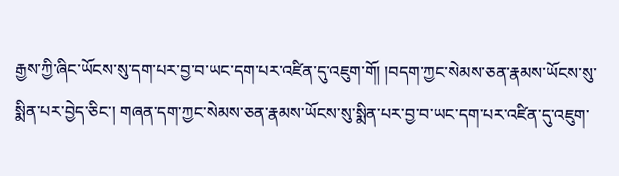རྒྱས་ཀྱི་ཞིང་ཡོངས་སུ་དག་པར་བྱ་བ་ཡང་དག་པར་འཛིན་དུ་འཇུག་གོ། །བདག་ཀྱང་སེམས་ཅན་རྣམས་ཡོངས་སུ་སྨིན་པར་བྱེད་ཅིང་། གཞན་དག་ཀྱང་སེམས་ཅན་རྣམས་ཡོངས་སུ་སྨིན་པར་བྱ་བ་ཡང་དག་པར་འཛིན་དུ་འཇུག་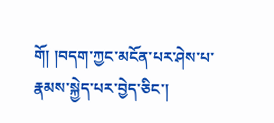གོ། །བདག་ཀྱང་མངོན་པར་ཤེས་པ་རྣམས་སྐྱེད་པར་བྱེད་ཅིང་།